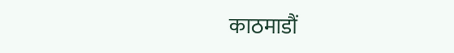काठमाडौं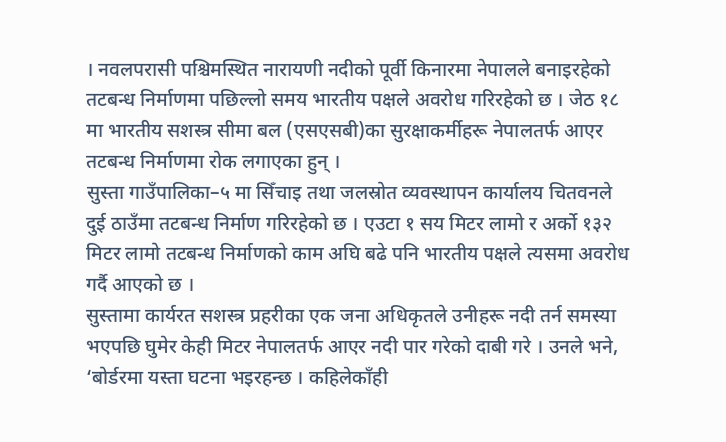। नवलपरासी पश्चिमस्थित नारायणी नदीको पूर्वी किनारमा नेपालले बनाइरहेको तटबन्ध निर्माणमा पछिल्लो समय भारतीय पक्षले अवरोध गरिरहेको छ । जेठ १८ मा भारतीय सशस्त्र सीमा बल (एसएसबी)का सुरक्षाकर्मीहरू नेपालतर्फ आएर तटबन्ध निर्माणमा रोक लगाएका हुन् ।
सुस्ता गाउँपालिका–५ मा सिँचाइ तथा जलस्रोत व्यवस्थापन कार्यालय चितवनले दुई ठाउँमा तटबन्ध निर्माण गरिरहेको छ । एउटा १ सय मिटर लामो र अर्को १३२ मिटर लामो तटबन्ध निर्माणको काम अघि बढे पनि भारतीय पक्षले त्यसमा अवरोध गर्दै आएको छ ।
सुस्तामा कार्यरत सशस्त्र प्रहरीका एक जना अधिकृतले उनीहरू नदी तर्न समस्या भएपछि घुमेर केही मिटर नेपालतर्फ आएर नदी पार गरेको दाबी गरे । उनले भने, ‘बोर्डरमा यस्ता घटना भइरहन्छ । कहिलेकाँही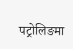पट्रोलिङमा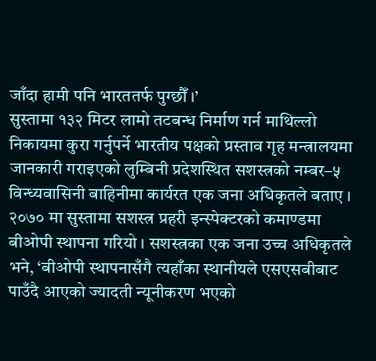जाँदा हामी पनि भारततर्फ पुग्छौँ ।’
सुस्तामा १३२ मिटर लामो तटबन्ध निर्माण गर्न माथिल्लो निकायमा कुरा गर्नुपर्ने भारतीय पक्षको प्रस्ताव गृह मन्त्रालयमा जानकारी गराइएको लुम्बिनी प्रदेशस्थित सशस्त्रको नम्बर–५ विन्ध्यवासिनी बाहिनीमा कार्यरत एक जना अधिकृतले बताए ।
२०७० मा सुस्तामा सशस्त्र प्रहरी इन्स्पेक्टरको कमाण्डमा बीओपी स्थापना गरियो । सशस्त्रका एक जना उच्च अधिकृतले भने, ‘बीओपी स्थापनासँगै त्यहाँका स्थानीयले एसएसबीबाट पाउँदै आएको ज्यादती न्यूनीकरण भएको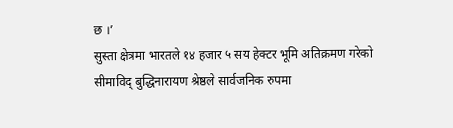छ ।’
सुस्ता क्षेत्रमा भारतले १४ हजार ५ सय हेक्टर भूमि अतिक्रमण गरेको सीमाविद् बुद्धिनारायण श्रेष्ठले सार्वजनिक रुपमा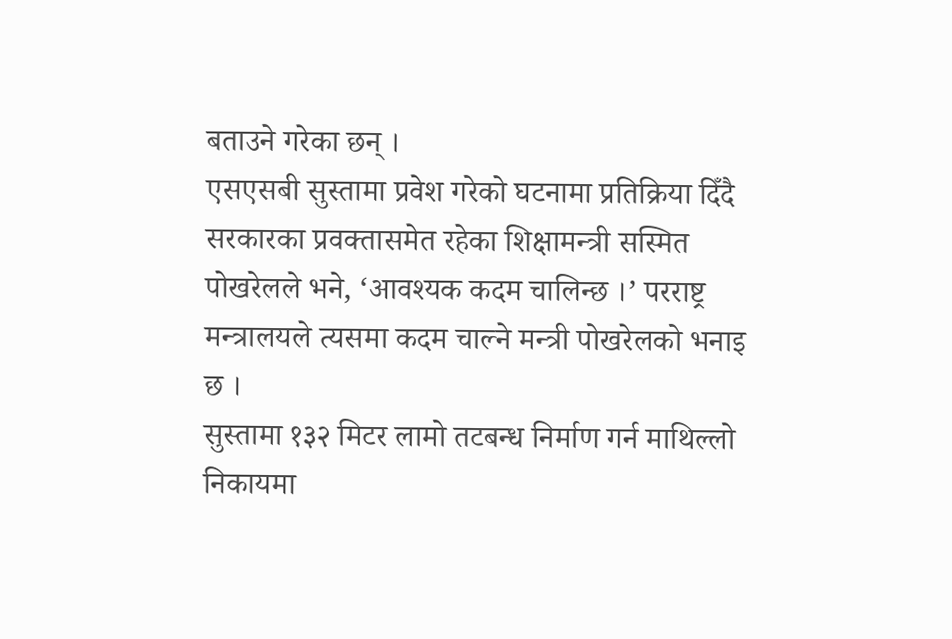बताउने गरेका छन् ।
एसएसबी सुस्तामा प्रवेश गरेको घटनामा प्रतिक्रिया दिँदै सरकारका प्रवक्तासमेत रहेका शिक्षामन्त्री सस्मित पोखरेलले भने, ‘आवश्यक कदम चालिन्छ ।’ परराष्ट्र मन्त्रालयले त्यसमा कदम चाल्ने मन्त्री पोखरेलको भनाइ छ ।
सुस्तामा १३२ मिटर लामो तटबन्ध निर्माण गर्न माथिल्लो निकायमा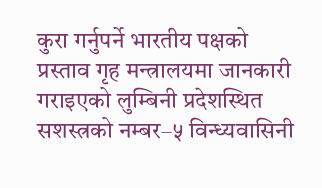कुरा गर्नुपर्ने भारतीय पक्षको प्रस्ताव गृह मन्त्रालयमा जानकारी गराइएको लुम्बिनी प्रदेशस्थित सशस्त्रको नम्बर–५ विन्ध्यवासिनी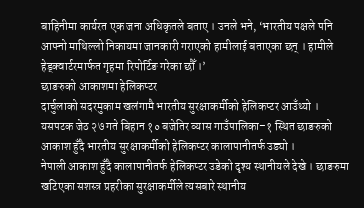बाहिनीमा कार्यरत एक जना अधिकृतले बताए । उनले भने, ‘भारतीय पक्षले पनि आफ्नो माथिल्लो निकायमा जानकारी गराएको हामीलाई बताएका छन् । हामीले हेड्क्वार्टरमार्फत गृहमा रिपोर्टिङ गरेका छौँ ।’
छाङरुको आकाशमा हेलिकप्टर
दार्चुलाको सदरमुकाम खलंगामै भारतीय सुरक्षाकर्मीको हेलिकप्टर आउँथ्यो । यसपटक जेठ २७ गते बिहान १० बजेतिर व्यास गाउँपालिका–१ स्थित छाङरुको आकाश हुँदै भारतीय सुरक्षाकर्मीको हेलिकप्टर कालापानीतर्फ उड्यो ।
नेपाली आकाश हुँदै कालापानीतर्फ हेलिकप्टर उडेको दृश्य स्थानीयले देखे । छाङरुमा खटिएका सशस्त्र प्रहरीका सुरक्षाकर्मीले त्यसबारे स्थानीय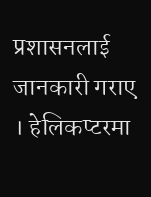प्रशासनलाई जानकारी गराए । हेलिकप्टरमा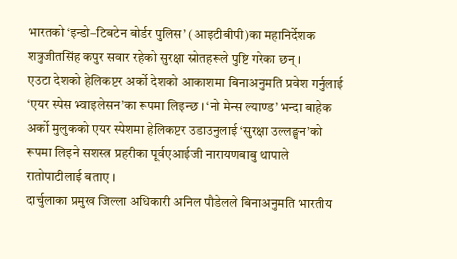भारतको ‘इन्डो–टिबटेन बोर्डर पुलिस’ (आइटीबीपी)का महानिर्देशक शत्रुजीतसिंह कपुर सवार रहेको सुरक्षा स्रोतहरूले पुष्टि गरेका छन् ।
एउटा देशको हेलिकप्टर अर्को देशको आकाशमा बिनाअनुमति प्रवेश गर्नुलाई ‘एयर स्पेस भ्वाइलेसन’का रूपमा लिइन्छ । ‘नो मेन्स ल्याण्ड’ भन्दा बाहेक अर्को मुलुकको एयर स्पेशमा हेलिकप्टर उडाउनुलाई ‘सुरक्षा उल्लङ्घन’को रूपमा लिइने सशस्त्र प्रहरीका पूर्वएआईजी नारायणबाबु थापाले रातोपाटीलाई बताए ।
दार्चुलाका प्रमुख जिल्ला अधिकारी अनिल पौडेलले बिनाअनुमति भारतीय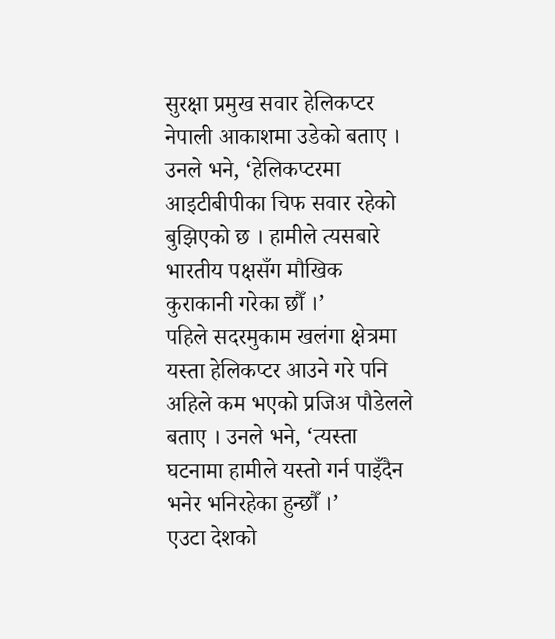सुरक्षा प्रमुख सवार हेलिकप्टर नेपाली आकाशमा उडेको बताए । उनले भने, ‘हेलिकप्टरमा आइटीबीपीका चिफ सवार रहेको बुझिएको छ । हामीले त्यसबारे भारतीय पक्षसँग मौखिक कुराकानी गरेका छौँ ।’
पहिले सदरमुकाम खलंगा क्षेत्रमा यस्ता हेलिकप्टर आउने गरे पनि अहिले कम भएको प्रजिअ पौडेलले बताए । उनले भने, ‘त्यस्ता घटनामा हामीले यस्तो गर्न पाइँदैन भनेर भनिरहेका हुन्छौँ ।’
एउटा देशको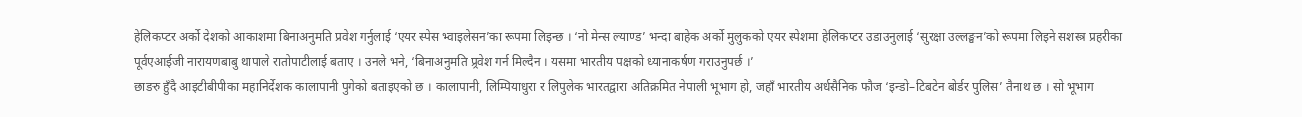हेलिकप्टर अर्को देशको आकाशमा बिनाअनुमति प्रवेश गर्नुलाई ‘एयर स्पेस भ्वाइलेसन’का रूपमा लिइन्छ । ‘नो मेन्स ल्याण्ड’ भन्दा बाहेक अर्को मुलुकको एयर स्पेशमा हेलिकप्टर उडाउनुलाई ‘सुरक्षा उल्लङ्घन’को रूपमा लिइने सशस्त्र प्रहरीका पूर्वएआईजी नारायणबाबु थापाले रातोपाटीलाई बताए । उनले भने, ‘बिनाअनुमति प्र्रवेश गर्न मिल्दैन । यसमा भारतीय पक्षको ध्यानाकर्षण गराउनुपर्छ ।’
छाङरु हुँदै आइटीबीपीका महानिर्देशक कालापानी पुगेको बताइएको छ । कालापानी, लिम्पियाधुरा र लिपुलेक भारतद्वारा अतिक्रमित नेपाली भूभाग हो, जहाँ भारतीय अर्धसैनिक फौज ‘इन्डो–टिबटेन बोर्डर पुलिस’ तैनाथ छ । सो भूभाग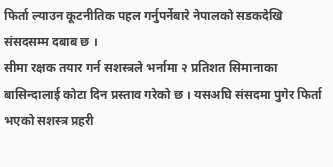फिर्ता ल्याउन कूटनीतिक पहल गर्नुपर्नेबारे नेपालको सडकदेखि संसदसम्म दबाब छ ।
सीमा रक्षक तयार गर्न सशस्त्रले भर्नामा २ प्रतिशत सिमानाका बासिन्दालाई कोटा दिन प्रस्ताव गरेको छ । यसअघि संसदमा पुगेर फिर्ता भएको सशस्त्र प्रहरी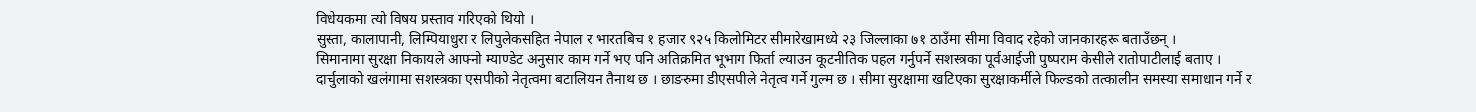विधेयकमा त्यो विषय प्रस्ताव गरिएको थियो ।
सुस्ता, कालापानी, लिम्पियाधुरा र लिपुलेकसहित नेपाल र भारतबिच १ हजार ९२५ किलोमिटर सीमारेखामध्ये २३ जिल्लाका ७१ ठाउँमा सीमा विवाद रहेको जानकारहरू बताउँछन् ।
सिमानामा सुरक्षा निकायले आफ्नो म्याण्डेट अनुसार काम गर्ने भए पनि अतिक्रमित भूभाग फिर्ता ल्याउन कूटनीतिक पहल गर्नुपर्ने सशस्त्रका पूर्वआईजी पुष्पराम केसीले रातोपाटीलाई बताए ।
दार्चुलाको खलंगामा सशस्त्रका एसपीको नेतृत्वमा बटालियन तैनाथ छ । छाङरुमा डीएसपीले नेतृत्व गर्ने गुल्म छ । सीमा सुरक्षामा खटिएका सुरक्षाकर्मीले फिल्डको तत्कालीन समस्या समाधान गर्ने र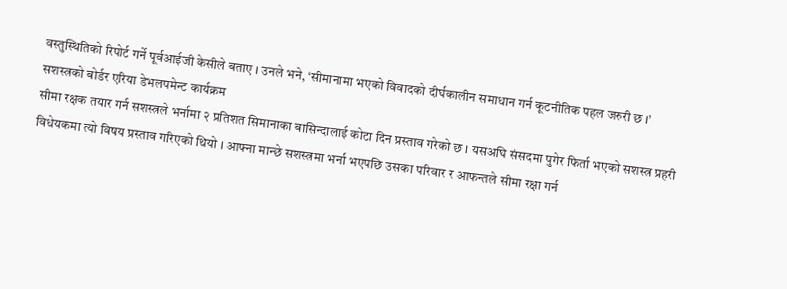वस्तुस्थितिको रिपोर्ट गर्ने पूर्वआईजी केसीले बताए । उनले भने, ‘सीमानामा भएको विवादको दीर्घकालीन समाधान गर्न कूटनीतिक पहल जरुरी छ ।’
सशस्त्रको बोर्डर एरिया डेभलपमेन्ट कार्यक्रम
सीमा रक्षक तयार गर्न सशस्त्रले भर्नामा २ प्रतिशत सिमानाका बासिन्दालाई कोटा दिन प्रस्ताव गरेको छ । यसअघि संसदमा पुगेर फिर्ता भएको सशस्त्र प्रहरी विधेयकमा त्यो विषय प्रस्ताव गरिएको थियो । आफ्ना मान्छे सशस्त्रमा भर्ना भएपछि उसका परिवार र आफन्तले सीमा रक्षा गर्न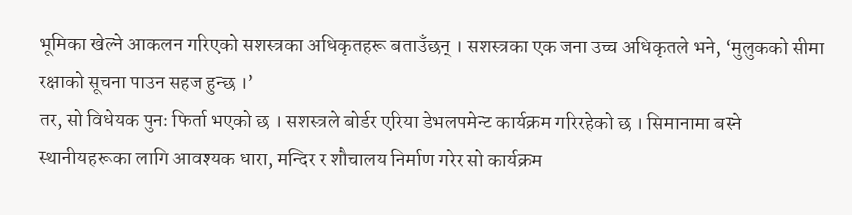भूमिका खेल्ने आकलन गरिएको सशस्त्रका अधिकृतहरू बताउँछन् । सशस्त्रका एक जना उच्च अधिकृतले भने, ‘मुलुकको सीमा रक्षाको सूचना पाउन सहज हुन्छ ।’
तर, सो विधेयक पुनः फिर्ता भएको छ । सशस्त्रले बोर्डर एरिया डेभलपमेन्ट कार्यक्रम गरिरहेको छ । सिमानामा बस्ने स्थानीयहरूका लागि आवश्यक धारा, मन्दिर र शौचालय निर्माण गरेर सो कार्यक्रम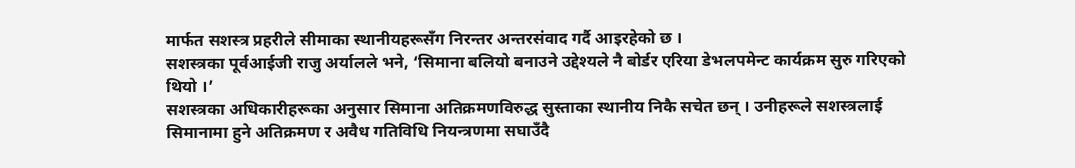मार्फत सशस्त्र प्रहरीले सीमाका स्थानीयहरूसँग निरन्तर अन्तरसंवाद गर्दै आइरहेको छ ।
सशस्त्रका पूर्वआईजी राजु अर्यालले भने, ‘सिमाना बलियो बनाउने उद्देश्यले नै बोर्डर एरिया डेभलपमेन्ट कार्यक्रम सुरु गरिएको थियो ।’
सशस्त्रका अधिकारीहरूका अनुसार सिमाना अतिक्रमणविरुद्ध सुस्ताका स्थानीय निकै सचेत छन् । उनीहरूले सशस्त्रलाई सिमानामा हुने अतिक्रमण र अवैध गतिविधि नियन्त्रणमा सघाउँदै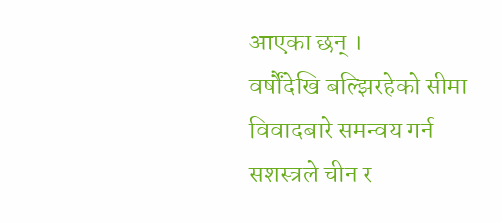आएका छन् ।
वर्षौंदेखि बल्झिरहेको सीमा विवादबारे समन्वय गर्न सशस्त्रले चीन र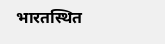भारतस्थित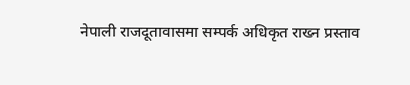नेपाली राजदूतावासमा सम्पर्क अधिकृत राख्न प्रस्ताव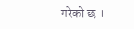गरेको छ ।